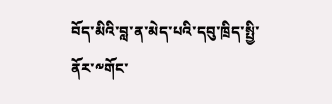བོད་མིའི་བླ་ན་མེད་པའི་དབུ་ཁྲིད་སྤྱི་ནོར་༸གོང་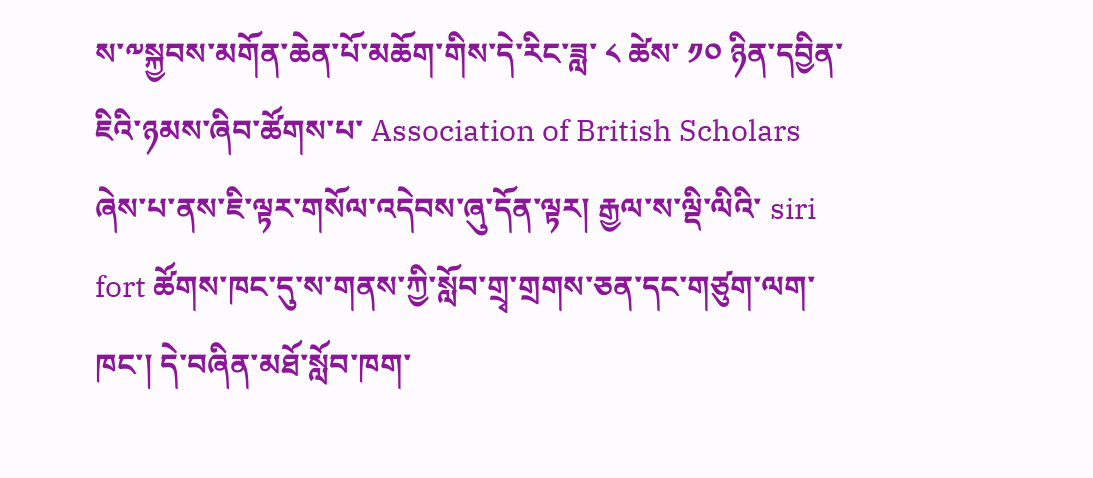ས་༸སྐྱབས་མགོན་ཆེན་པོ་མཆོག་གིས་དེ་རིང་ཟླ་ ༨ ཚེས་ ༡༠ ཉིན་དབྱིན་ཇིའི་ཉམས་ཞིབ་ཚོགས་པ་ Association of British Scholars  ཞེས་པ་ནས་ཇི་ལྟར་གསོལ་འདེབས་ཞུ་དོན་ལྟར། རྒྱལ་ས་ལྡི་ལིའི་ siri fort ཚོགས་ཁང་དུ་ས་གནས་ཀྱི་སློབ་གྲྭ་གྲགས་ཅན་དང་གཙུག་ལག་ཁང་། དེ་བཞིན་མཐོ་སློབ་ཁག་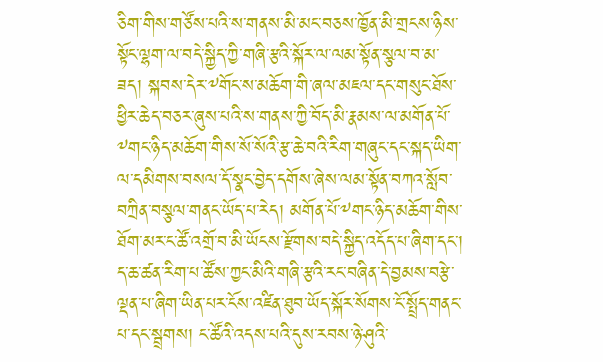ཅིག་གིས་གཙོས་པའི་ས་གནས་མི་མང་བཅས་ཁྱོན་མི་གྲངས་ཉིས་སྟོང་ལྷག་ལ་བདེ་སྐྱིད་ཀྱི་གཞི་རྩའི་སྐོར་ལ་ལམ་སྟོན་སྩལ་བ་མ་ཟད། སྐབས་དེར་༸གོང་ས་མཆོག་གི་ཞལ་མཇལ་དང་གསུང་ཐོས་ཕྱིར་ཆེད་བཅར་ཞུས་པའི་ས་གནས་ཀྱི་བོད་མི་རྣམས་ལ་མགོན་པོ་༸གང་ཉིད་མཆོག་གིས་སོ་སོའི་རྩ་ཆེ་བའི་རིག་གཞུང་དང་སྐད་ཡིག་ལ་དམིགས་བསལ་དོ་སྣང་བྱེད་དགོས་ཞེས་ལམ་སྟོན་བཀའ་སློབ་བཀྲིན་བསྩལ་གནང་ཡོད་པ་རེད། མགོན་པོ་༸གང་ཉིད་མཆོག་གིས་ཐོག་མར་ང་ཚོ་འགྲོ་བ་མི་ཡོངས་རྫོགས་བདེ་སྐྱིད་འདོད་པ་ཞིག་དང་།  ད་ཆ་ཚན་རིག་པ་ཚོས་ཀྱང་མིའི་གཞི་རྩའི་རང་བཞིན་དེ་བྱམས་བརྩེ་ལྡན་པ་ཞིག་ཡིན་པར་ངོས་འཛིན་ཐུབ་ཡོད་སྐོར་སོགས་ངོ་སྤྲོད་གནང་པ་དང་སྦྲགས། ང་ཚོའི་འདས་པའི་དུས་རབས་ཉེ་ཤུའི་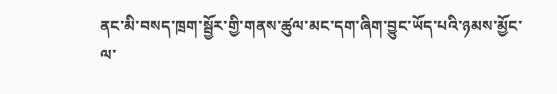ནང་མི་བསད་ཁྲག་སྦྱོར་གྱི་གནས་ཚུལ་མང་དག་ཞིག་བྱུང་ཡོད་པའི་ཉམས་མྱོང་ལ་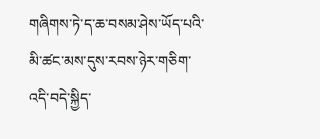གཞིགས་ཏེ་ད་ཆ་བསམ་ཤེས་ཡོད་པའི་མི་ཚང་མས་དུས་རབས་ཉེར་གཅིག་འདི་བདེ་སྐྱིད་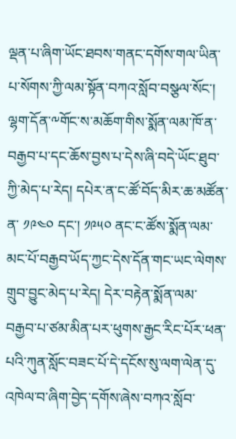ལྡན་པ་ཞིག་ཡོང་ཐབས་གནང་དགོས་གལ་ཡིན་པ་སོགས་ཀྱི་ལམ་སྟོན་བཀའ་སློབ་བསྩལ་སོང་། ལྷག་དོན་༸གོང་ས་མཆོག་གིས་སྨོན་ལམ་ཁོ་ན་བརྒྱབ་པ་དང་ཆོས་བྱས་པ་དེས་ཞི་བདེ་ཡོང་ཐུབ་ཀྱི་མེད་པ་རེད། དཔེར་ན་ང་ཚོ་བོད་མིར་ཆ་མཚོན་ན་ ༡༩༤༠ དང་། ༡༩༥༠ ནང་ང་ཚོས་སྨོན་ལམ་མང་པོ་བརྒྱབ་ཡོད་ཀྱང་དེས་དོན་གང་ཡང་ལེགས་གྲུབ་བྱུང་མེད་པ་རེད། དེར་བརྟེན་སྨོན་ལམ་བརྒྱབ་པ་ཙམ་མིན་པར་ཕུགས་རྒྱང་རིང་པོར་ཕན་པའི་ཀུན་སློང་བཟང་པོ་དེ་དངོས་སུ་ལག་ལེན་དུ་འཁེལ་བ་ཞིག་བྱེད་དགོས་ཞེས་བཀའ་སློབ་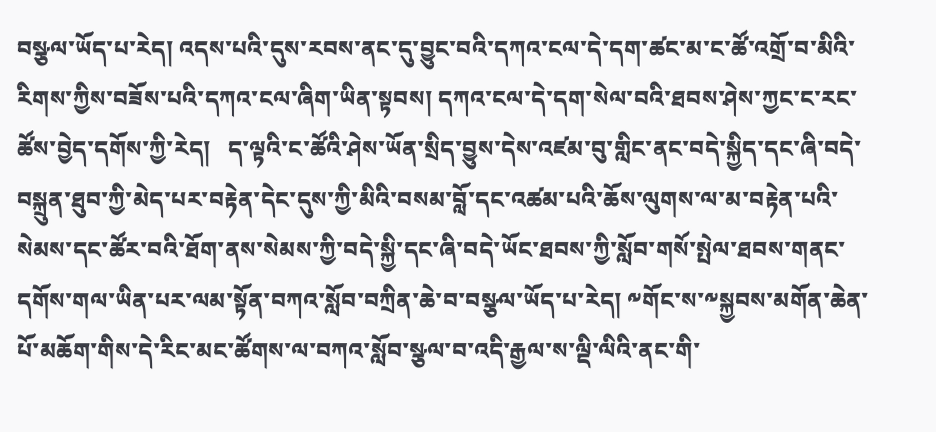བསྩལ་ཡོད་པ་རེད། འདས་པའི་དུས་རབས་ནང་དུ་བྱུང་བའི་དཀའ་ངལ་དེ་དག་ཚང་མ་ང་ཚོ་འགྲོ་བ་མིའི་རིགས་ཀྱིས་བཟོས་པའི་དཀའ་ངལ་ཞིག་ཡིན་སྟབས། དཀའ་ངལ་དེ་དག་སེལ་བའི་ཐབས་ཤེས་ཀྱང་ང་རང་ཚོས་བྱེད་དགོས་ཀྱི་རེད།   ད་ལྟའི་ང་ཚོའི་ཤེས་ཡོན་སྲིད་བྱུས་དེས་འཛམ་བུ་གླིང་ནང་བདེ་སྐྱིད་དང་ཞི་བདེ་བསྐྲུན་ཐུབ་ཀྱི་མེད་པར་བརྟེན་དེང་དུས་ཀྱི་མིའི་བསམ་བློ་དང་འཚམ་པའི་ཆོས་ལུགས་ལ་མ་བརྟེན་པའི་སེམས་དང་ཚོར་བའི་ཐོག་ནས་སེམས་ཀྱི་བདེ་སྐྱི་དང་ཞི་བདེ་ཡོང་ཐབས་ཀྱི་སློབ་གསོ་སྤེལ་ཐབས་གནང་དགོས་གལ་ཡིན་པར་ལམ་སྟོན་བཀའ་སློབ་བཀྲིན་ཆེ་བ་བསྩལ་ཡོད་པ་རེད། ༸གོང་ས་༸སྐྱབས་མགོན་ཆེན་པོ་མཆོག་གིས་དེ་རིང་མང་ཚོགས་ལ་བཀའ་སློབ་སྩལ་བ་འདི་རྒྱལ་ས་ལྡི་ལིའི་ནང་གི་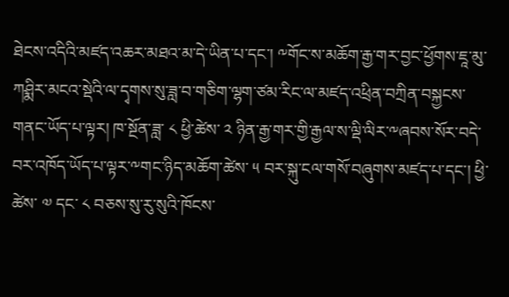ཐེངས་འདིའི་མཛད་འཆར་མཐའ་མ་དེ་ཡིན་པ་དང་། ༸གོང་ས་མཆོག་རྒྱ་གར་བྱང་ཕྱོགས་ཇཱ་མུ་ཀཤྨིར་མངའ་སྡེའི་ལ་དྭགས་སུ་ཟླ་བ་གཅིག་ལྷག་ཙམ་རིང་ལ་མཛད་འཕྲིན་བཀྲིན་བསྐྱངས་གནང་ཡོད་པ་ལྟར། ཁ་སྔོན་ཟླ་ ༨ ཕྱི་ཚེས་ ༢ ཉིན་རྒྱ་གར་གྱི་རྒྱལ་ས་ལྡི་ལིར་༸ཞབས་སོར་བདེ་བར་འཁོད་ཡོད་པ་ལྟར་༸གང་ཉིད་མཆོག་ཚེས་ ༥ བར་སྐུ་ངལ་གསོ་བཞུགས་མཛད་པ་དང་། ཕྱི་ཚེས་ ༧ དང་ ༨ བཅས་སུ་རུ་སུའི་ཁོངས་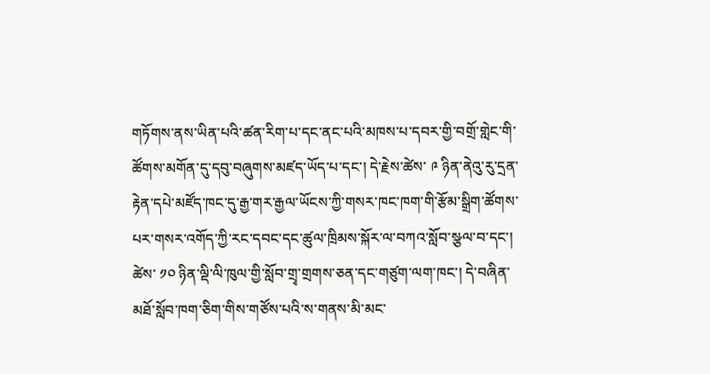གཏོགས་ནས་ཡིན་པའི་ཚན་རིག་པ་དང་ནང་པའི་མཁས་པ་དབར་གྱི་བགྲོ་གླེང་གི་ཚོགས་མགོན་དུ་དབུ་བཞུགས་མཛད་ཡོད་པ་དང་། དེ་རྗེས་ཚེས་ ༩ ཉིན་ནེའུ་རུ་དྲན་རྟེན་དཔེ་མཛོད་ཁང་དུ་རྒྱ་གར་རྒྱལ་ཡོངས་ཀྱི་གསར་ཁང་ཁག་གི་རྩོམ་སྒྲིག་ཚོགས་པར་གསར་འགོད་ཀྱི་རང་དབང་དང་ཚུལ་ཁྲིམས་སྐོར་ལ་བཀའ་སློབ་སྩལ་བ་དང་། ཚེས་ ༡༠ ཉིན་ལྡི་ལི་ཁུལ་གྱི་སློབ་གྲྭ་གྲགས་ཅན་དང་གཙུག་ལག་ཁང་། དེ་བཞིན་མཐོ་སློབ་ཁག་ཅིག་གིས་གཙོས་པའི་ས་གནས་མི་མང་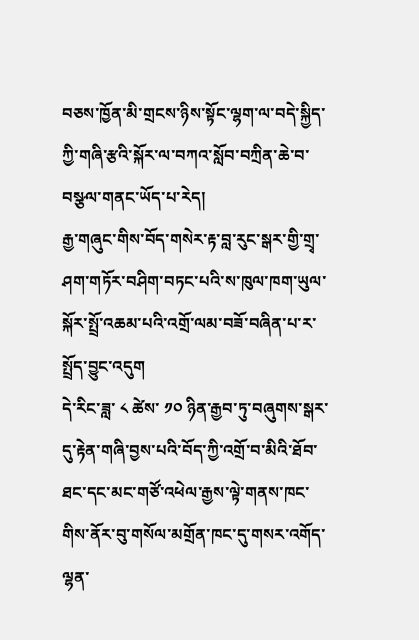བཅས་ཁྱོན་མི་གྲངས་ཉིས་སྟོང་ལྷག་ལ་བདེ་སྐྱིད་ཀྱི་གཞི་རྩའི་སྐོར་ལ་བཀའ་སློབ་བཀྲིན་ཆེ་བ་བསྩལ་གནང་ཡོད་པ་རེད།
རྒྱ་གཞུང་གིས་བོད་གསེར་རྟ་བླ་རུང་སྒར་གྱི་གྲྭ་ཤག་གཏོར་བཤིག་བཏང་པའི་ས་ཁུལ་ཁག་ཡུལ་སྐོར་སྤྲོ་འཆམ་པའི་འགྲོ་ལམ་བཟོ་བཞིན་པ་ར་སྤྲོད་བྱུང་འདུག
དེ་རིང་ཟླ་ ༨ ཚེས་ ༡༠ ཉིན་རྒྱབ་ཏུ་བཞུགས་སྒར་དུ་རྟེན་གཞི་བྱས་པའི་བོད་ཀྱི་འགྲོ་བ་མིའི་ཐོབ་ཐང་དང་མང་གཙོ་འཕེལ་རྒྱས་ལྟེ་གནས་ཁང་གིས་ནོར་བུ་གསོལ་མགྲོན་ཁང་དུ་གསར་འགོད་ལྷན་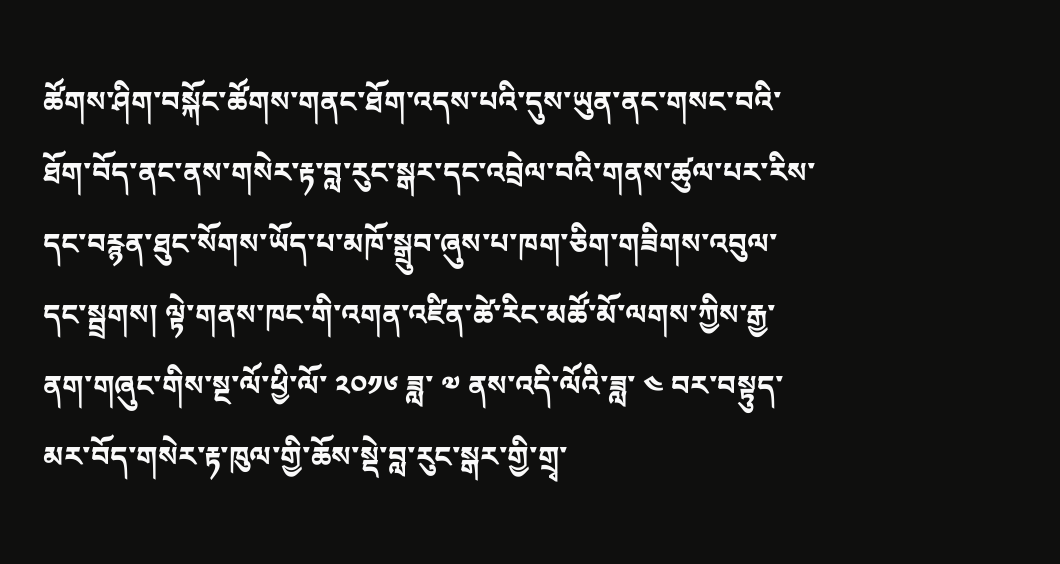ཚོགས་ཤིག་བསྐོང་ཚོགས་གནང་ཐོག་འདས་པའི་དུས་ཡུན་ནང་གསང་བའི་ཐོག་བོད་ནང་ནས་གསེར་རྟ་བླ་རུང་སྒར་དང་འབྲེལ་བའི་གནས་ཚུལ་པར་རིས་དང་བརྙན་ཐུང་སོགས་ཡོད་པ་མཁོ་སྒྲུབ་ཞུས་པ་ཁག་ཅིག་གཟིགས་འབུལ་དང་སྦྲགས། ལྟེ་གནས་ཁང་གི་འགན་འཛིན་ཚེ་རིང་མཚོ་མོ་ལགས་ཀྱིས་རྒྱ་ནག་གཞུང་གིས་སྔ་ལོ་ཕྱི་ལོ་ ༢༠༡༦ ཟླ་ ༧ ནས་འདི་ལོའི་ཟླ་ ༤ བར་བསྟུད་མར་བོད་གསེར་རྟ་ཁུལ་གྱི་ཆོས་སྡེ་བླ་རུང་སྒར་གྱི་གྲྭ་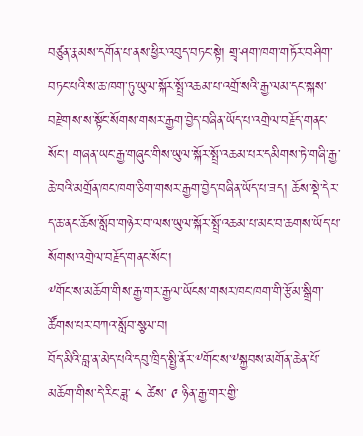བཙུན་རྣམས་དགོན་པ་ནས་ཕྱིར་འབུད་བཏང་སྟེ། གྲྭ་ཤག་ཁག་གཏོར་བཤིག་བཏང་པའི་ས་ཆ་ཁག་ཏུ་ཡུལ་སྐོར་སྤྲོ་འཆམ་པ་འགྲོ་སའི་རྒྱ་ལམ་དང་སྐས་བརྫེགས་ས་སྟོང་སོགས་གསར་རྒྱག་བྱེད་བཞིན་ཡོད་པ་འགྲེལ་བརྗོད་གནང་སོང་། གཞན་ཡང་རྒྱ་གཞུང་གིས་ཡུལ་སྐོར་སྤྲོ་འཆམ་པར་དམིགས་ཏེ་གཞི་རྒྱ་ཆེ་བའི་མགྲོན་ཁང་ཁག་ཅིག་གསར་རྒྱག་བྱེད་བཞིན་ཡོད་པ་ཟད། ཆོས་སྡེ་དེར་ད་ཆ་ནང་ཆོས་སློབ་གཉེར་བ་ལས་ཡུལ་སྐོར་སྤྲོ་འཆམ་པ་མང་བ་ཆགས་ཡོད་པ་སོགས་འགྲེལ་བརྗོད་གནང་སོང་།
༸གོང་ས་མཆོག་གིས་རྒྱ་གར་རྒྱལ་ཡོངས་གསར་ཁང་ཁག་གི་རྩོམ་སྒྲིག་ཚོགས་པར་བཀའ་སློབ་སྩལ་བ།
བོད་མིའི་བླ་ན་མེད་པའི་དབུ་ཁྲིད་སྤྱི་ནོར་༸གོང་ས་༸སྐྱབས་མགོན་ཆེན་པོ་མཆོག་གིས་དེ་རིང་ཟླ་ ༨ ཚེས་ ༩ ཉིན་རྒྱ་གར་གྱི་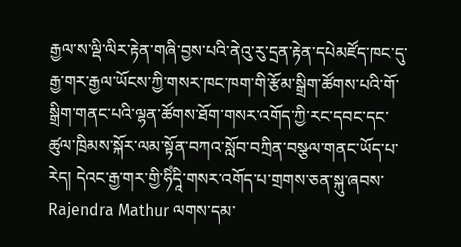རྒྱལ་ས་ལྡི་ལིར་རྟེན་གཞི་བྱས་པའི་ནེའུ་རུ་དྲན་རྟེན་དཔེམཛོད་ཁང་དུ་རྒྱ་གར་རྒྱལ་ཡོངས་ཀྱི་གསར་ཁང་ཁག་གི་རྩོམ་སྒྲིག་ཚོགས་པའི་གོ་སྒྲིག་གནང་པའི་ལྷན་ཚོགས་ཐོག་གསར་འགོད་ཀྱི་རང་དབང་དང་ཚུལ་ཁྲིམས་སྐོར་ལམ་སྟོན་བཀའ་སློབ་བཀྲིན་བསྩལ་གནང་ཡོད་པ་རེད། དེའང་རྒྱ་གར་གྱི་ཧིཾདཱི་གསར་འགོད་པ་གྲགས་ཅན་སྐུ་ཞབས་ Rajendra Mathur ལགས་དམ་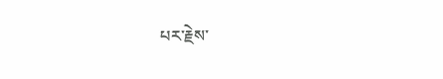པར་རྗེས་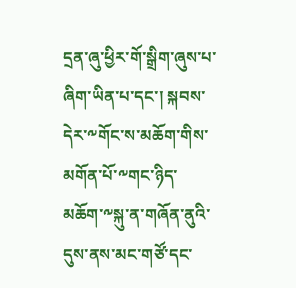དྲན་ཞུ་ཕྱིར་གོ་སྒྲིག་ཞུས་པ་ཞིག་ཡིན་པ་དང་། སྐབས་དེར་༸གོང་ས་མཆོག་གིས་མགོན་པོ་༸གང་ཉིད་མཆོག་༸སྐུ་ན་གཞོན་ནུའི་དུས་ནས་མང་གཙོ་དང་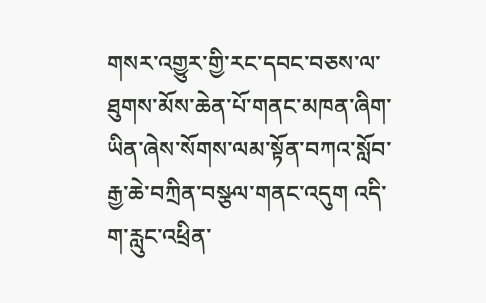གསར་འགྱུར་གྱི་རང་དབང་བཅས་ལ་ཐུགས་མོས་ཆེན་པོ་གནང་མཁན་ཞིག་ཡིན་ཞེས་སོགས་ལམ་སྟོན་བཀའ་སློབ་རྒྱ་ཆེ་བཀྲིན་བསྩལ་གནང་འདུག འདི་ག་རླུང་འཕྲིན་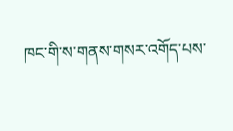ཁང་གི་ས་གནས་གསར་འགོད་པས་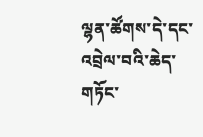ལྷན་ཚོགས་དེ་དང་འབྲེལ་བའི་ཆེད་གཏོང་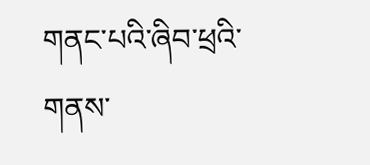གནང་པའི་ཞིབ་ཕྲའི་གནས་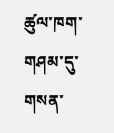ཚུལ་ཁག་གཤམ་དུ་གསན་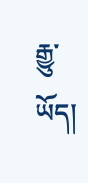རྒྱུ་ཡོད།